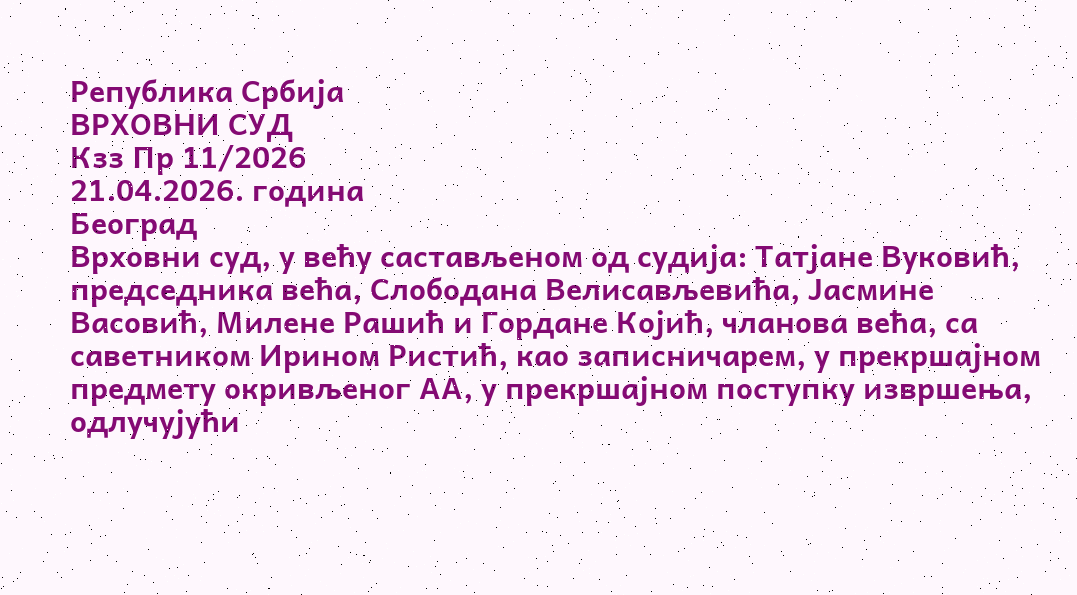Република Србија
ВРХОВНИ СУД
Кзз Пр 11/2026
21.04.2026. година
Београд
Врховни суд, у већу састављеном од судија: Татјане Вуковић, председника већа, Слободана Велисављевића, Јасмине Васовић, Милене Рашић и Гордане Којић, чланова већа, са саветником Ирином Ристић, као записничарем, у прекршајном предмету окривљеног АА, у прекршајном поступку извршења, одлучујући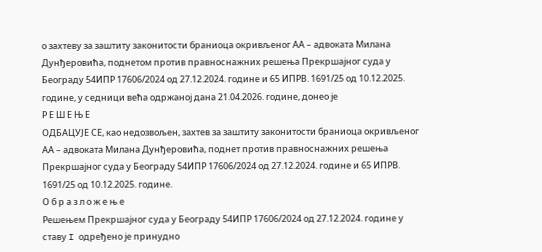о захтеву за заштиту законитости браниоца окривљеног АА – адвоката Милана Дунђеровића, поднетом против правноснажних решења Прекршајног суда у Београду 54ИПР 17606/2024 од 27.12.2024. године и 65 ИПРВ. 1691/25 од 10.12.2025. године, у седници већа одржаној дана 21.04.2026. године, донео је
Р Е Ш Е Њ Е
ОДБАЦУЈЕ СЕ, као недозвољен, захтев за заштиту законитости браниоца окривљеног АА – адвоката Милана Дунђеровића, поднет против правноснажних решења Прекршајног суда у Београду 54ИПР 17606/2024 од 27.12.2024. године и 65 ИПРВ. 1691/25 од 10.12.2025. године.
О б р а з л о ж е њ е
Решењем Прекршајног суда у Београду 54ИПР 17606/2024 од 27.12.2024. године у ставу I одређено је принудно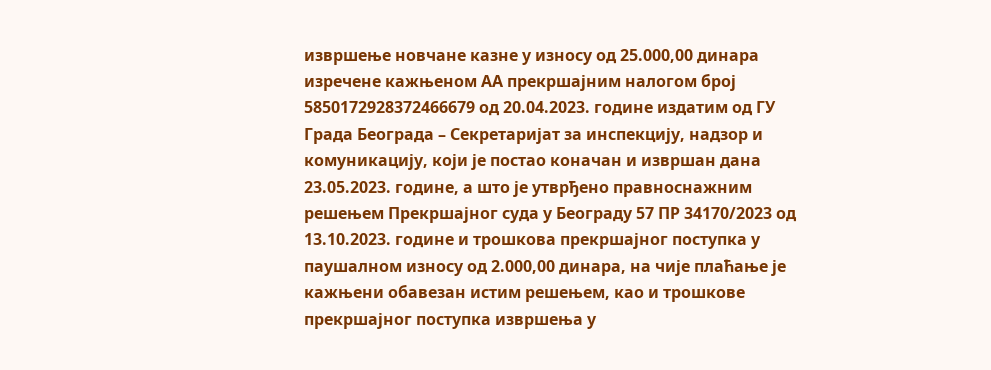извршење новчане казне у износу од 25.000,00 динара изречене кажњеном АА прекршајним налогом број 5850172928372466679 од 20.04.2023. године издатим од ГУ Града Београда – Секретаријат за инспекцију, надзор и комуникацију, који је постао коначан и извршан дана 23.05.2023. године, а што је утврђено правноснажним решењем Прекршајног суда у Београду 57 ПР 34170/2023 од 13.10.2023. године и трошкова прекршајног поступка у паушалном износу од 2.000,00 динара, на чије плаћање је кажњени обавезан истим решењем, као и трошкове прекршајног поступка извршења у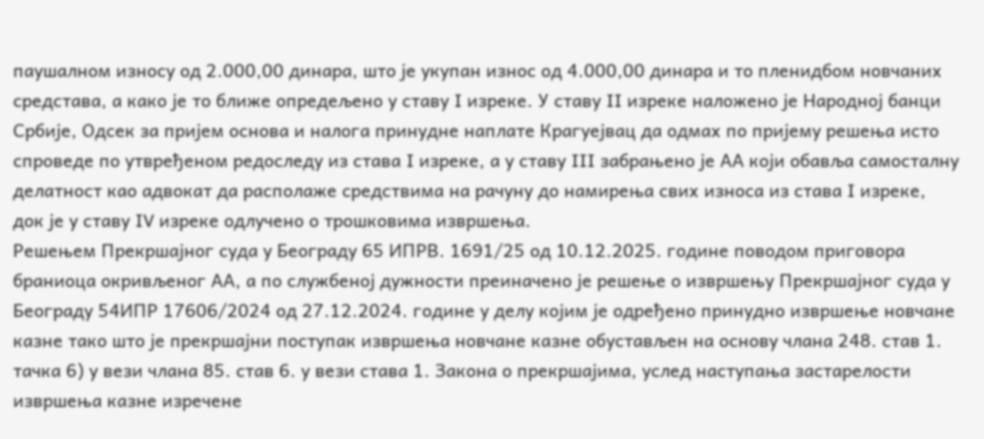паушалном износу од 2.000,00 динара, што је укупан износ од 4.000,00 динара и то пленидбом новчаних средстава, а како је то ближе опредељено у ставу I изреке. У ставу II изреке наложено је Народној банци Србије, Одсек за пријем основа и налога принудне наплате Крагуејвац да одмах по пријему решења исто спроведе по утвређеном редоследу из става I изреке, а у ставу III забрањено је АА који обавља самосталну делатност као адвокат да располаже средствима на рачуну до намирења свих износа из става I изреке, док је у ставу IV изреке одлучено о трошковима извршења.
Решењем Прекршајног суда у Београду 65 ИПРВ. 1691/25 од 10.12.2025. године поводом приговора браниоца окривљеног АА, а по службеној дужности преиначено је решење о извршењу Прекршајног суда у Београду 54ИПР 17606/2024 од 27.12.2024. године у делу којим је одређено принудно извршење новчане казне тако што је прекршајни поступак извршења новчане казне обустављен на основу члана 248. став 1. тачка 6) у вези члана 85. став 6. у вези става 1. Закона о прекршајима, услед наступања застарелости извршења казне изречене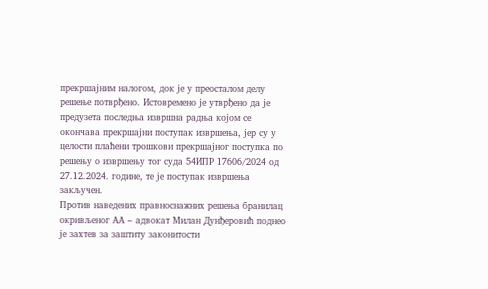прекршајним налогом, док је у преосталом делу решење потврђено. Истовремено је утврђено да је предузета последња извршна радња којом се окончава прекршајни поступак извршења, јер су у целости плаћени трошкови прекршајног поступка по решењу о извршењу тог суда 54ИПР 17606/2024 од 27.12.2024. године, те је поступак извршења закључен.
Против наведених правноснажних решења бранилац окривљеног АА – адвокат Милан Дунђеровић поднео је захтев за заштиту законитости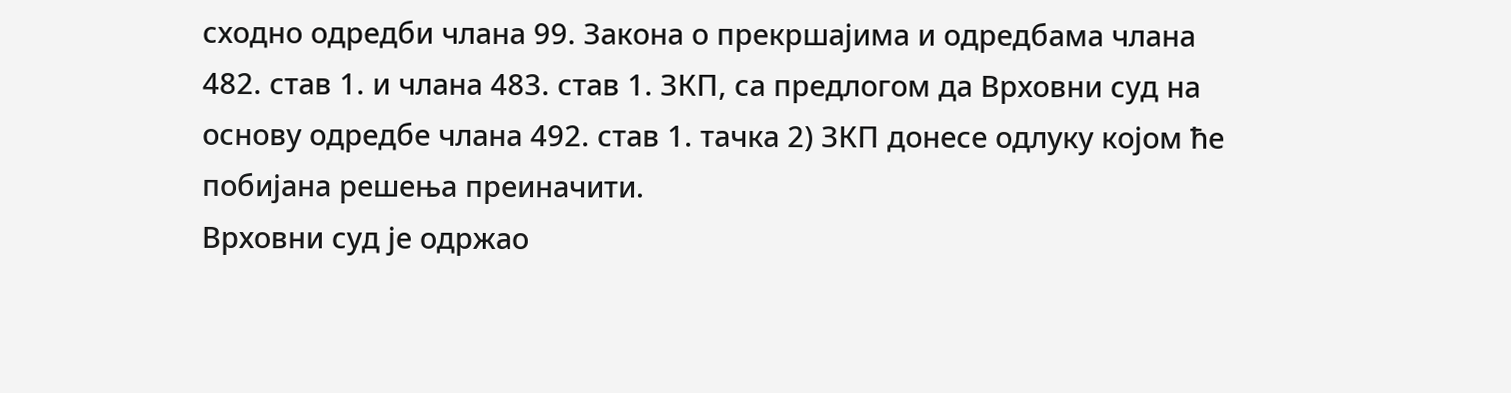сходно одредби члана 99. Закона о прекршајима и одредбама члана 482. став 1. и члана 483. став 1. ЗКП, са предлогом да Врховни суд на основу одредбе члана 492. став 1. тачка 2) ЗКП донесе одлуку којом ће побијана решења преиначити.
Врховни суд је одржао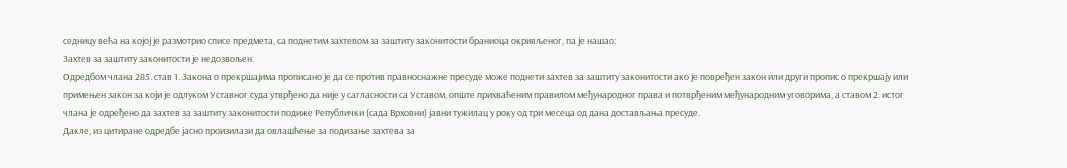седницу већа на којој је размотрио списе предмета, са поднетим захтевом за заштиту законитости браниоца окривљеног, па је нашао:
Захтев за заштиту законитости је недозвољен.
Одредбом члана 285. став 1. Закона о прекршајима прописано је да се против правноснажне пресуде може поднети захтев за заштиту законитости ако је повређен закон или други пропис о прекршају или примењен закон за који је одлуком Уставног суда утврђено да није у сагласности са Уставом, опште прихваћеним правилом међународног права и потврђеним међународним уговорима, а ставом 2. истог члана је одређено да захтев за заштиту законитости подиже Републички (сада Врховни) јавни тужилац у року од три месеца од дана достављања пресуде.
Дакле, из цитиране одредбе јасно произилази да овлашћење за подизање захтева за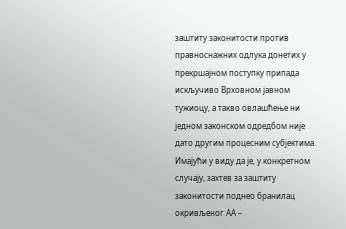заштиту законитости против правноснажних одлука донетих у прекршајном поступку припада искључиво Врховном јавном тужиоцу, а такво овлашћење ни једном законском одредбом није дато другим процесним субјектима.
Имајући у виду да је, у конкретном случају, захтев за заштиту законитости поднео бранилац окривљеног АА –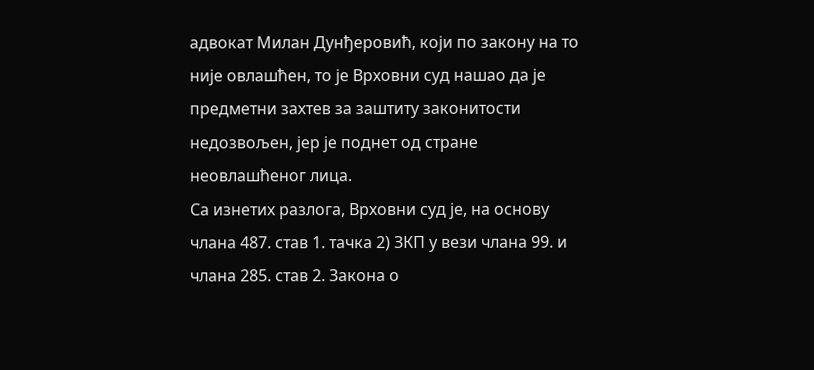адвокат Милан Дунђеровић, који по закону на то није овлашћен, то је Врховни суд нашао да је предметни захтев за заштиту законитости недозвољен, јер је поднет од стране неовлашћеног лица.
Са изнетих разлога, Врховни суд је, на основу члана 487. став 1. тачка 2) ЗКП у вези члана 99. и члана 285. став 2. Закона о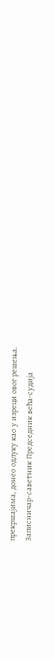прекршајима, донео одлуку као у изреци овог решења.
Записничар-саветник Председник већа-судија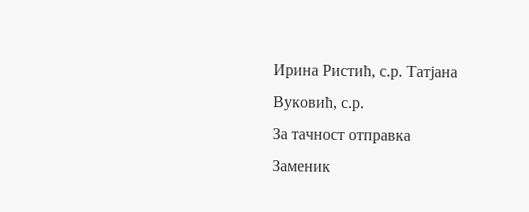Ирина Ристић, с.р. Татјана Вуковић, с.р.
За тачност отправка
Заменик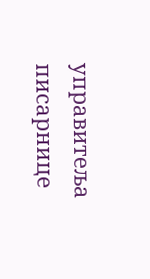управитеља писарнице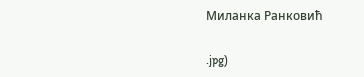Миланка Ранковић

.jpg)